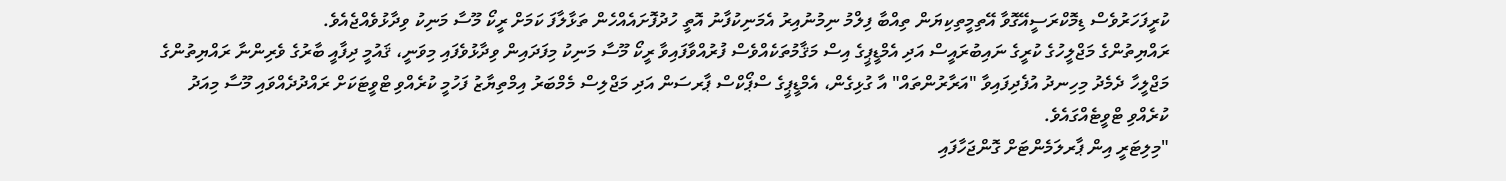ކުރީފަހަރުވެސް ޑިމޮކްރަސީއޭގޮވާ އޭތިމީތިކިޔަން ތިއްބާ ފިލްމު ނިމުނުއިރު އެމަނިކުފާނު އޮތީ ހުދުފޮށައެއްހެން ތަޅާލާފަ ކަމަށް ރީކޯ މޫސާ މަނިކު ވިދާޅުވެއްޖެއެވެ.
ރައްޔިތުންގެ މަޖްލީހުގެ ކުރީގެ ނައިބުރައީސް އަދި އެމްޑީޕީގެ އިސް މަޤާމުތަކެއްވެސް ފުރުއްވާފައިވާ ރީކޯ މޫސާ މަނިކު މިފަދައިން ވިދާޅުވެފައި މިވަނީ، ޤައުމީ ދިފާއީ ބާރުގެ ވެރިންނާ ރައްޔިތުންގެ މަޖްލީހާ ދެމެދު މިހިނދު އުފެދިފައިވާ "އަރާރުންތައް" އާ ގުޅިގެން، އެމްޑީޕީގެ ސްޕޯކްސް ޕާރސަން އަދި މަޖްލިސް މެމްބަރު އިމްތިޔާޒު ފަހުމީ ކުރެއްވި ޓްވީޓަކަށް ރައްދުދެއްވައި މޫސާ މިއަދު ކުރެއްވި ޓްވީޓެއްގައެވެ.
"މިލިޓަރީ އިން ޕާރލަމެންޓަށް ގޮންޖަހާފައި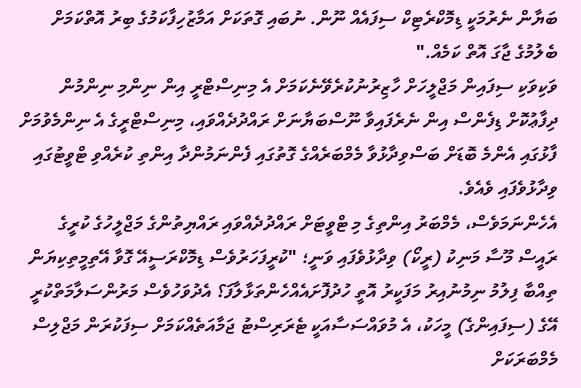ބަޔާން ނެރުމަކީ ޑިމޮކްރެޓިކް ސިފައެއް ނޫން. ނުބައި ގޮތަކަށް އަމާޒުހިފާކަމުގެ ބިރު އޮތްކަމަށް ބެލުމުގެ ޖާގަ އޮތް ކަމެއް."
ވަކިވަކި ސިފައިން މަޖްލީހަށް ހާޒިރުނުކުރެވޭނެކަމަށް އެ މިނިސްޓްރީ އިން ނިންމި ނިންމުން ދިފާޢުކޮށް ޑިފެންސް އިން ނެރެފައިވާ ނޫސްބަޔާނަށް ރައްދުދެއްވައި، މިނިސްޓްރީގެ އެ ނިންމެވުމަށް ފާޅުގައި އެންމެ ބޮޑަށް ބަސްވިދާޅުވާ މެމްބަރެއްގެ ގޮތުގައި ފެންނަމުންދާ އިންތި ކުރެއްވި ޓްވީޓުގައި ވިދާޅުވެފައި ވެއެވެ.
އެހެންނަމަވެސް، މެމްބަރު އިންތިގެ މި ޓްވީޓަށް ރައްދުދެއްވައި ރައްޔިތުންގެ މަޖްލީހުގެ ކުރީގެ ރައީސް މޫސާ މަނިކު (ރީކޯ) ވިދާޅުވެފައި ވަނީ؛ "ކުރީފަހަރުވެސް ޑިމޮކްރަސީއޭ ގޮވާ އޭތިމީތިކިޔަން ތިއްބާ ފިލުމު ނިމުނުއިރު މަފަކީރު އޮތީ ހުދުފޮށައެއްހެންތަޅާލާފަ؟ އެދުވަހުވެސް މަރުންސަލާމަތްކުރީ އޭގެ (ސިފައިންގެ) މީހަކު، އެ މުވައްސަސާއަކީ ޓެރަރިސްޓު ޖަމާއަތެއްކަމަށް ސިފަކުރަން މަޖްލިސް މެމްބަރަކަށް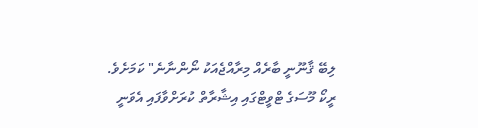ލިބޭ ޤާނޫނީ ބާރެއް މިރާއްޖެއަކު ނޯންނާނެ" ކަމަށެވެ.
ރީކޯ މޫސަގެ ޓްވީޓްގައި އިޝާރާތް ކުރަށްވާފައި އެވަނީ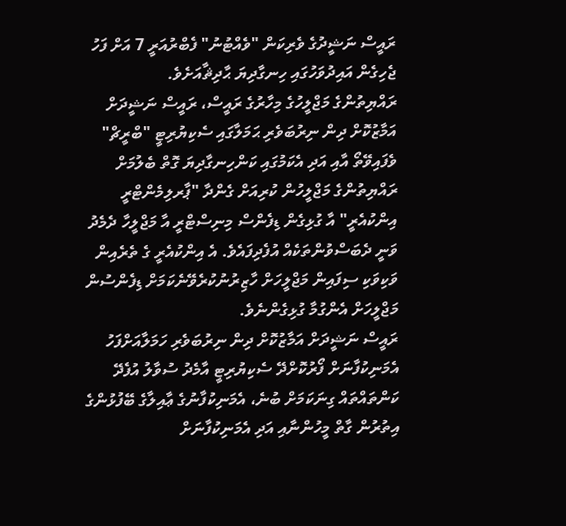ރައީސް ނަޝީދުގެ ވެރިކަން "ވެއްޓުނު" ފެބްރުއަރީ 7 އަށް ފަހު ޖެހިގެން އައިދުވަހުގައި ހިނގާދިޔަ ޙާދިޘާއަށެވެ.
ރައްޔިތުންގެ މަޖްލީހުގެ މިހާރުގެ ރައީސް، ރައީސް ނަޝީދަށް އަމާޒުކޮށް ދިން ނިރުބަވެރި ޙަމަލާގައި ސެކިޔުރިޓީ "ބްރީޗް" ވެފައިވޭތޯ އާއި އަދި އެކަމުގައި ކަންހިނގާދިޔަ ގޮތް ބެލުމަށް ރައްޔިތުންގެ މަޖްލީހުން ކުރިއަށް ގެންދާ "ޕާރލިމެންޓްރީ އިންކުއެރީ" އާ ގުޅިގެން ޑިފެންސް މިނިސްޓްރީ އާ މަޖްލީހާ ދެމެދު ވަނީ ދެބަސްވުންތަކެއް އުފެދިފައެވެ. އެ އިންކުއެރީ ގެ ތެރެއިން ވަކިވަކި ސިފައިން މަޖްލީހަށް ހާޒިރުނުކުރެވޭނެކަމަށް ޑިފެންސުން މަޖްލީހަށް އެންގުމާ ގުޅިގެންނެވެ.
ރައީސް ނަޝީދަށް އަމާޒުކޮށް ދިން ނިރުބަވެރި ހަމަލާއަށްފަހު އެމަނިކުފާނަށް ފޯރުކޮށްދޭ ސެކިޔުރިޓީ އާމެދު ސުވާލު އުފެދޭ ކަންތައްތައް ގިނަކަމަށް ބުނެ، އެމަނިކުފާނުގެ ޢާއިލާގެ ބޭފުޅުންގެ އިތުރުން ގާތް މީހުންނާއި އަދި އެމަނިކުފާނަށް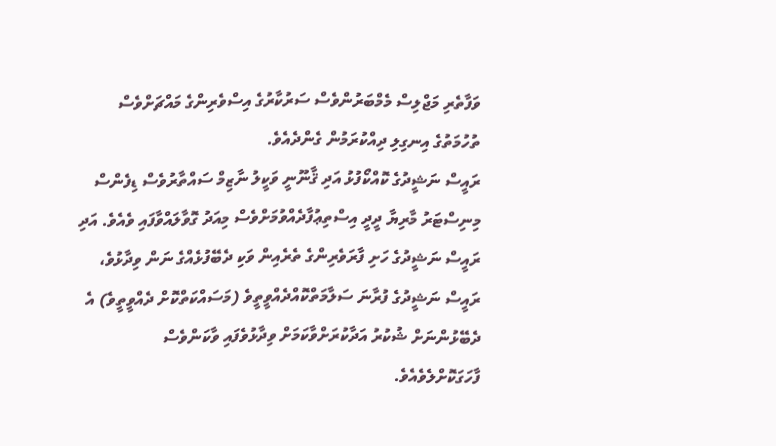ވަފާތެރި މަޖްލިސް މެމްބަރުންވެސް ސަރުކާރުގެ އިސްވެރިންގެ މައްޗަށްވެސް ތުހުމަތުގެ އިނގިލި ދިއްކުރަމުން ގެންދެއެވެ.
ރައީސް ނަޝީދުގެ ކޮއްކޯފުޅު އަދި ޤާނޫނީ ވަކީލު ނާޒިމް ސައްތާރުވެސް ޑިފެންސް މިނިސްޓަރު މާރިޔާ ދީދީ އިސްތިޢުފާދެއްވުމަށްވެސް މިއަދު ގޮވާލައްވާފައި ވެއެވެ. އަދި ރައީސް ނަޝީދުގެ ހަށި ފާރަވެރިންގެ ތެރެއިން ވަކި ދެބޭފުޅެއްގެ ނަން ވިދާޅުވެ، ރައީސް ނަޝީދުގެ ފުރާނަ ސަލާމަތްކޮއްދެއްވީތީވެ (މަސައްކަތްކޮށް ދެއްވީތީވެ) އެ ދެބޭޅުންނަށް ޝުކުރު އަދާކުރަށްވާކަމަށް ވިދާޅުވެފައި ވާކަންވެސް ފާހަގަކޮށްލެވެއެވެ.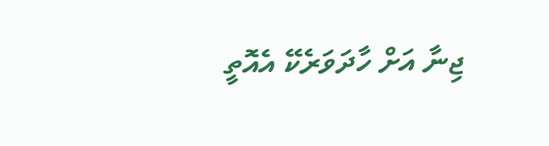ޖިނާ އަށް ހާދަވަރެކޭ އެއޮތީ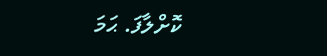ކޮށްލާފަ. ޙަމަ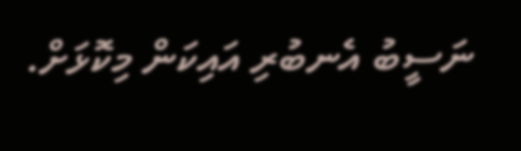ނަސީބު އެނބުރި އައިކަން މިކޮޅަށް.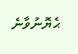ޙެޔޮނުވާނެ